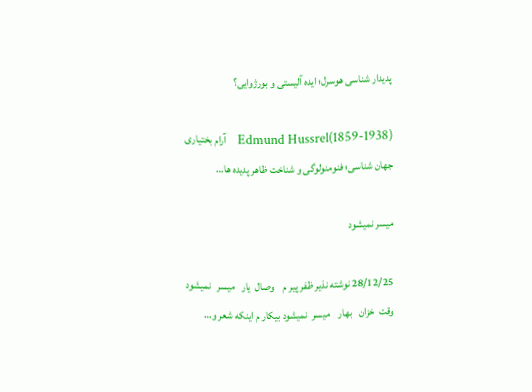پدیدار شناسی هوسرل؛ ایده آلیستی و بورژوایی؟

Edmund Hussrel(1859-1938)    آرام بختیاری جهان شناسی؛ فنومنولوگی و شناخت ظاهر پدیده ها…

ميسر نميشود

28/12/25 نوشته نذير ظفر پير م    وصال  يار   ميسر   نميشود وقت  خزان   بهار    ميسر  نميشود بيكار م اينكه شعر و…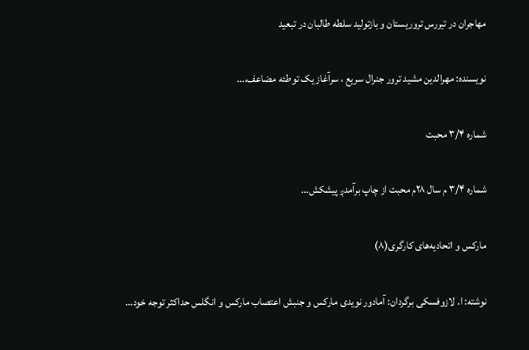مهاجران در تیررس تروریستان و بازتولید سلطه طالبان در تبعید

نویسنده: مهرالدین مشید ترور جنرال سریع ، سرآغاز یک توطئه مضاعف،…

شماره ۳/۴ محبت

شماره ۳/۴ م سال ۲۸م محبت از چاپ برآمدږ پیشکش…

مارکس و اتحادیه‌های کارگری(۸)

نوشته: ا. لازوفسکی برگردان: آمادور نویدی مارکس و جنبش اعتصاب مارکس و انگلس حداکثر توجه خود…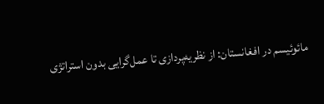مائوئیسم در افغانستان: از نظریه‌پردازی تا عمل‌گرایی بدون استراتژی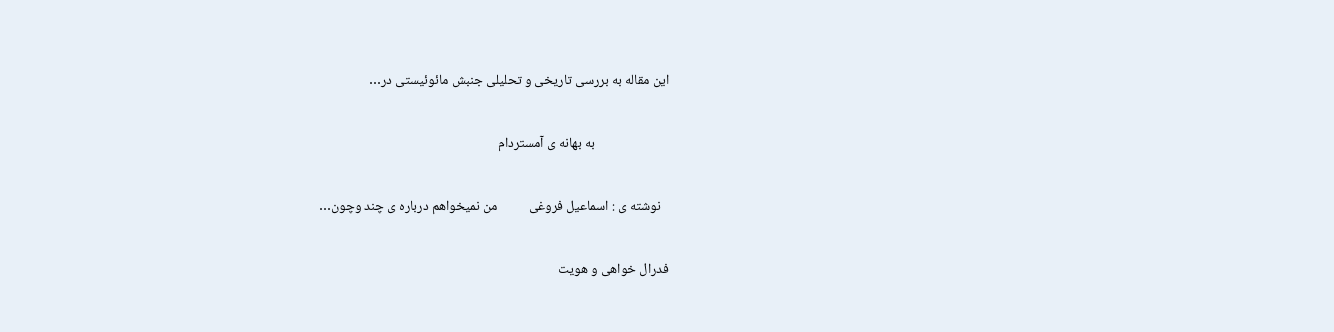این مقاله به بررسی تاریخی و تحلیلی جنبش مائوئیستی در…

                        به بهانه ی آمستردام

   نوشته ی : اسماعیل فروغی          من نمیخواهم درباره ی چند وچون…

فدرال خواهی و هویت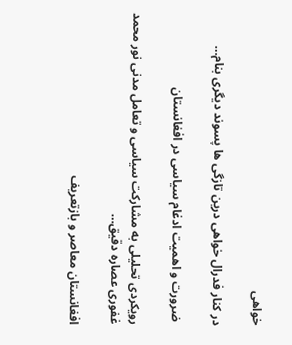خواهی

در کنار فدرال خواهی درین تازگی ها پسوند دیگری بنام…

 ضرورت و اهمیت ادغام سیاسی در افغانستان

رویکردی تحلیلی به مشارکت سیاسی و تعامل مدنی نور محمد غفوری عصاره دقیق…

افغانستان معاصر و بازتعریف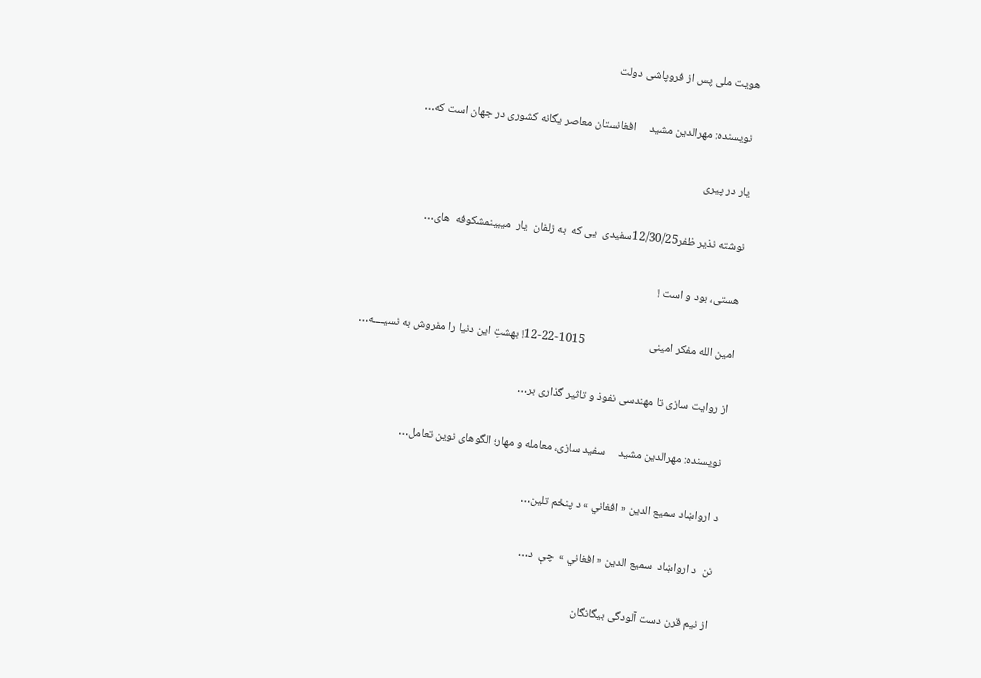هویت ملی پس از فروپاشی دولت

 نویسنده: مهرالدین مشید     افغانستان معاصر یگانه کشوری در جهان است که…

یار در پیری

نوشته نذیر ظفر12/30/25سفیدی  يى که  به زلفان  یار  میبینمشکوفه  هاى…

هستی، بود و است !

امین الله مفکر امینی                        1015-22-12! بهشتِ این دنیا را مفروش به نسیــــه…

از روایت سازی تا مهندسی نفوذ و تاثیر گذاری بر…

 نویسنده: مهرالدین مشید     سفید سازی، معامله و مهار؛ الگوهای نوین تعامل…

د ارواښاد سمیع الدین « افغاني » د پنځم تلین…

نن  د ارواښاد  سمیع الدین « افغاني »  چې  د…

از نیم قرن دست آلودگی بیگانگان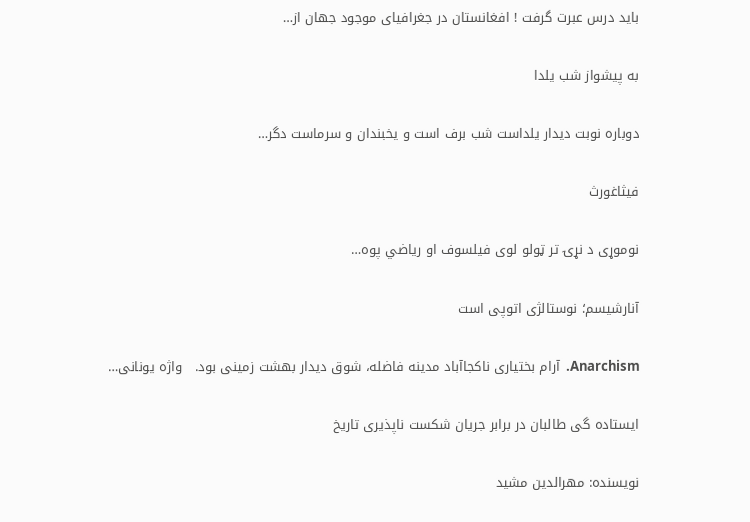باید درس عبرت گرفت ! افغانستان در جغرافیای موجود جهان از…

به پیشواز شب یلدا

دوباره نوبت دیدار یلداست شب برف است و یخبندان و سرماست دگر…

فیثاغورث

نوموړی د نړۍ تر ټولو لوی فیلسوف او ریاضي پوه…

آنارشیسم؛ نوستالژی اتوپی است

Anarchism.  آرام بختیاری ناکجاآباد مدینه فاضله، شوق دیدار بهشت زمینی بود.   واژه یونانی…

ایستاده گی طالبان در برابر جریان شکست ناپذیری تاریخ

نویسنده: مهرالدین مشید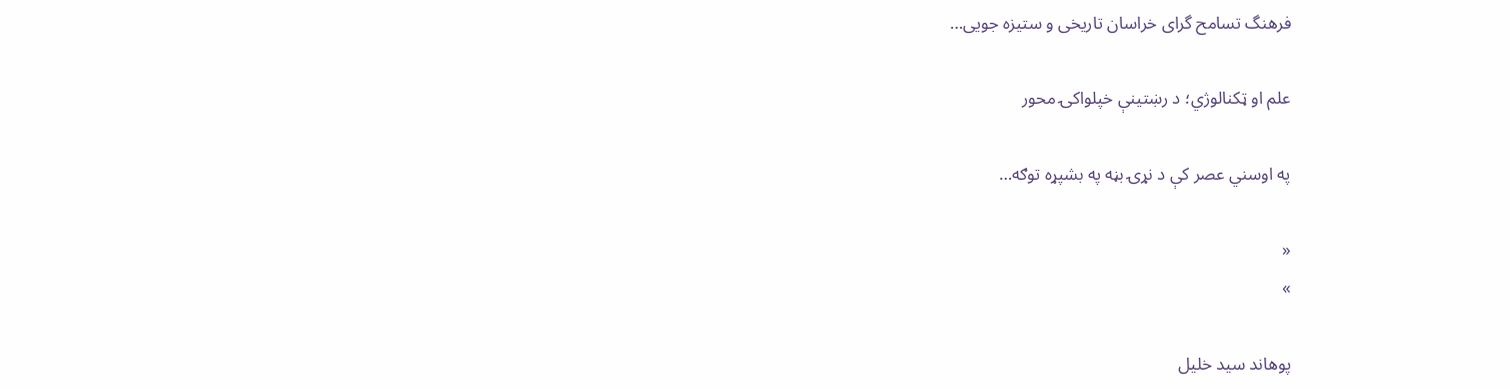فرهنگ تسامح گرای خراسان تاریخی و ستیزه جویی…

علم او ټکنالوژي؛ د رښتینې خپلواکۍ محور

په اوسني عصر کې د نړۍ بڼه په بشپړه توګه…

«
»

پوهاند سید خلیل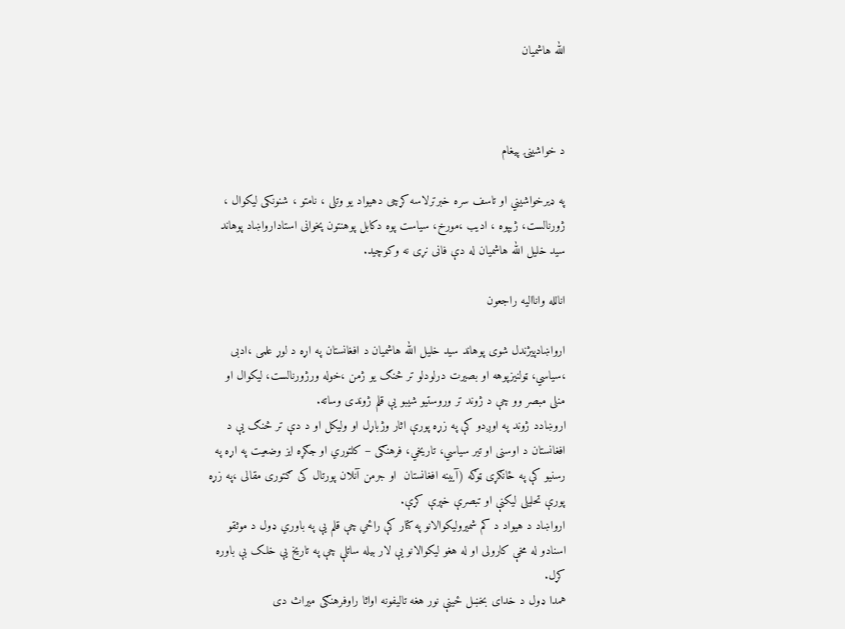الله هاشمیان



د خواشينۍ پيغام

په ډیرخواشيني او تاسف سره خبرترلاسه کړچی دهیواد يو وتلی ، نامتو ، شنونکی لیکوال ،  ژورنالست، ژبپوه ، ادیب ،مورخ، سیاست پوه دکابل پوهنتون پخوانی استادارواښاد پوهاند سید خلیل الله هاشمیان له دې فانی نړی نه وکوچید.

انالله وانااليه راجعون

ارواښادپیژندل شوی پوهاند سید خلیل الله هاشمیان د افغانستان په اړه د لوړ علمی ،ادبی ،سياسي، ټولنیزپوهه او بصيرت درلودلو تر څنګ يو ژمن ،خوله ورژورنالست، ليکوال او منلی مبصر وو چې د ژوند تر وروستيو شیبو يې قلم ژوندی وساته.
اروښادد ژوند په اوږدو کې په زړه پورې اثار وژباړل او وليکل او د دې تر څنګ يې د افغانستان د اوسنی او تیر سياسي، تاريخي، فرهنګی – کلتوري او جګړه ايز وضعيت په اړه په رسنيو کې په ځانګړی ټوګه (آیینه افغانستان  او جرمن آنلان پورتال کی ګتوری مقالی ،په زړه پورې تحلیلی ليکنې او تبصرې خپرې کړې.
ارواښاد د هيواد د کم شمیروليکوالانو په کتار کې راځي چې قلم يې په باوري ډول د موثقو اسنادو له مخې کارولی او له هغو ليکوالانو يې لار بیله ساتلې چې په تاريخ يې خلک بې باوره کړل.
همدا ډول د خدای بخښل ځينې نور هغه تاليفونه اواثا راوفرهنګی میراث دی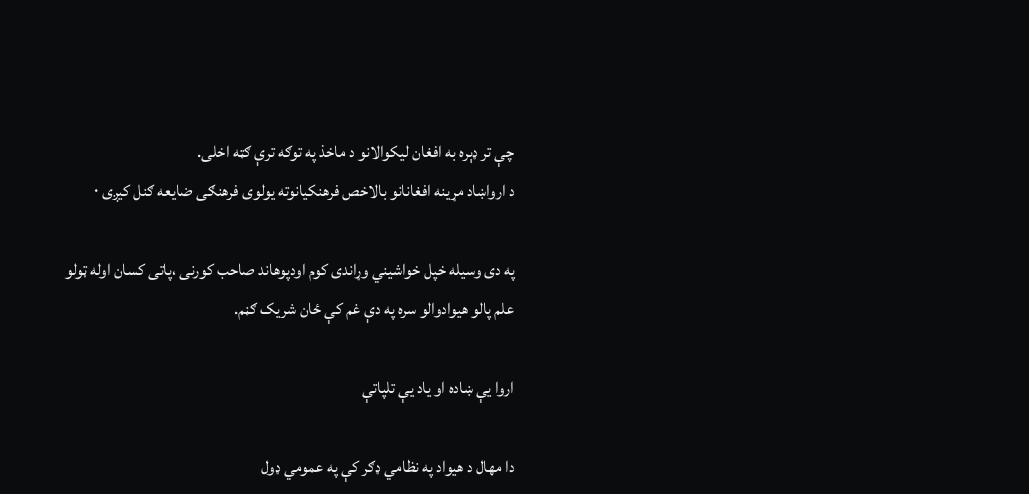چې تر ډېره به افغان ليکوالانو د ماخذ په توګه ترې ګټه اخلی.
د ارواښاد مړينه افغانانو بالاخص فرهنکیانوته یولوی فرهنګی ضایعه ګنل کیږی ۰

په دی وسیله خپل خواشيني وړاندی کوم اودپوهاند صاحب کورنی ،پاتی کسان اوله ټولو علم پالو هيوادوالو سره په دې غم کې ځان شريک ګڼم.

اروا يې ښاده او ياد يې تلپاتې

دا مهال د هيواد په نظامي ډګر کې په عمومي ډول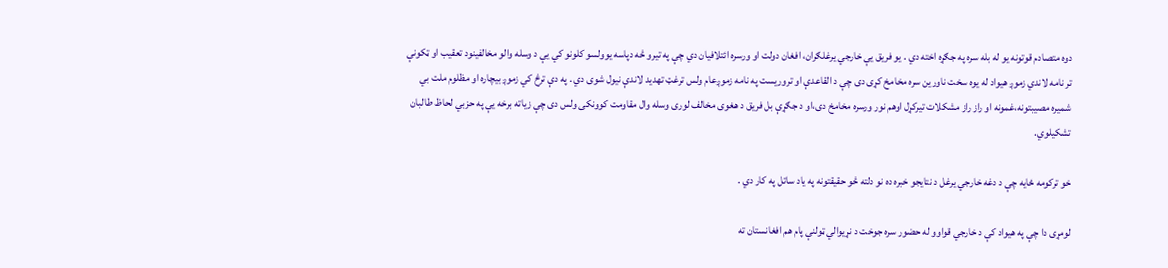دوه متصادم قوتونه يو له بله سره په جګړه اخته دي . يو فريق يې خارجي يرغلګران، افغان دولت او ورسره ائتلافيان دي چې په تيرو څه دپاسه يوولسو کلونو کي يې د وسله والو مخالفينود تعقيب او ټکونې تر نامه لاندي زموږ هیواد له يوه سخت ناورين سره مخامخ کړی دی چې د القاعدې او تروریست په نامه زموږعام ولس ترغټ تهديد لاندې نیول شوی دي . په دې ترڅ کي زموږ بیچاره او مظلوم ملت بي شميره مصیبتونه،غمونه او راز راز مشکلات تیرکړل اوهم نور ورسره مخامخ دی،او د جګړې بل فريق د هغوی مخالف لوری وسله وال مقاومت کوونکی ولس دی چې زیاته برخه یې په حزبي لحاظ طالبان تشکيلوي.

خو ترکومه ځايه چې د دغه خارجي يرغل د نتايجو خبره ده نو دلته څو حقيقتونه په ياد ساتل په کار دي .

لومړی دا چې په هيواد کې د خارجي قواوو له حضور سره جوخت د نړيوالي ټولنې پام هم افغانستان ته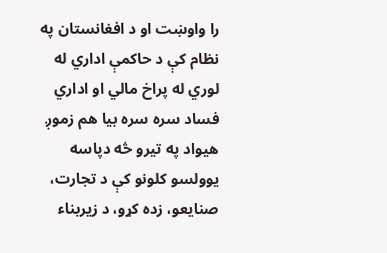را واوښت او د افغانستان په نظام کې د حاکمې اداري له لوري له پراخ مالي او اداري فساد سره سره بيا هم زموږ هيواد په تيرو څه دپاسه یوولسو کلونو کې د تجارت، صنايعو، زده کړو، د زيربناء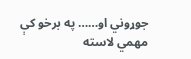جوړوني او…… په برخو کې مهمي لاسته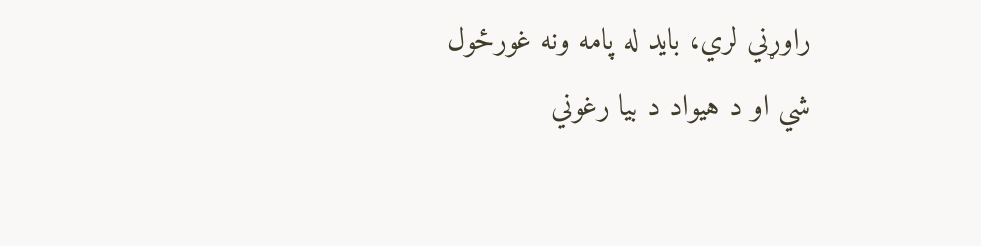راوړني لري، بايد له پامه ونه غورځول شي او د هیواد د بیا رغوني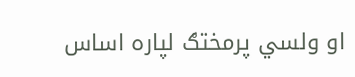او ولسي پرمختګ لپاره اساس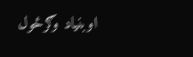اوبنیاد وګرځول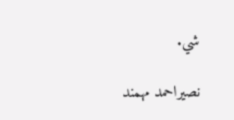شي.

نصیراحمد مهمند